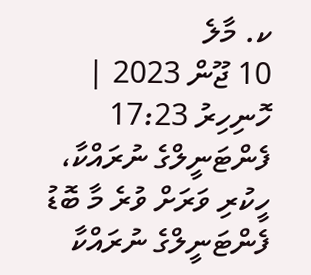ކ. މާލެ
10 ޖޫން 2023 | ހޮނިހިރު 17:23
ފެންޓަނީލްގެ ނުރައްކާ، ހީކުރި ވަރަށް ވުރެ މާ ބޮޑު
ފެންޓަނީލްގެ ނުރައްކާ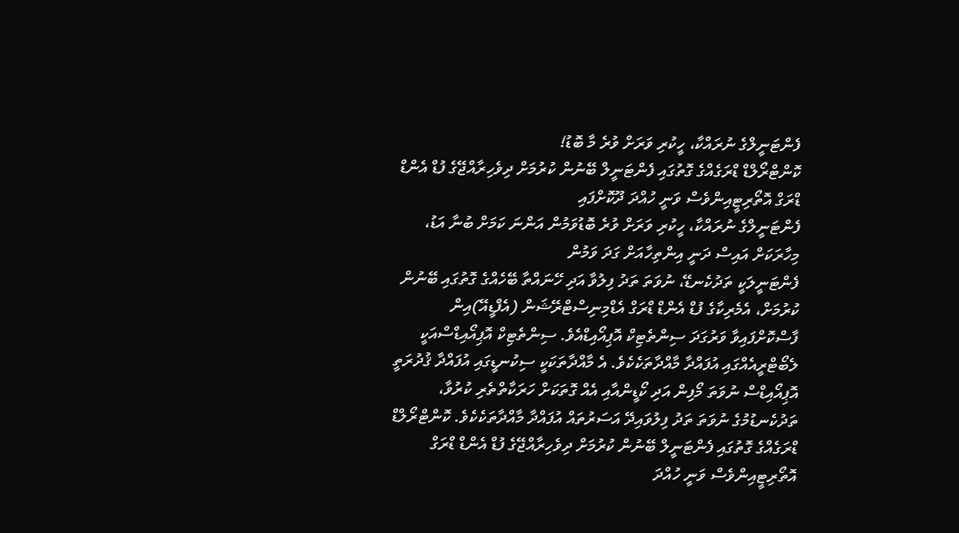ފެންޓަނީލްގެ ނުރައްކާ، ހީކުރި ވަރަށް ވުރެ މާ ބޮޑު!
ކޮންޓްރޯލްޑް ޑްރަގެއްގެ ގޮތުގައި ފެންޓަނީލް ބޭނުން ކުރުމަށް ދިވެހިރާއްޖޭގެ ފުޑް އެންޑް ޑްރަގް އޮތޯރިޓީއިންވެސް ވަނީ ހުއްދަ ދޫކޮށްފައި
ފެންޓަނީލްގެ ނުރައްކާ، ހީކުރި ވަރަށް ވުރެ ބޮޑުވަމުން އަންނަ ކަމަށް ބުނާ އަޑު، މިހާރަކަށް އައިސް ދަނީ އިންތިހާއަށް ގަދަ ވަމުން
ފެންޓަނީލަކީ ތަދުކެނޑޭ، ނުވަތަ ތަދު ފިލުވާ އަދި ހޭނައްތާ ބޭހެއްގެ ގޮތުގައި ބޭނުން ކުރުމަށް، އެމެރިކާގެ ފުޑް އެންޑް ޑްރަގް އެޑްމިނިސްޓްރޭޝަން (އެފްޑީއޭ)އިން ފާސްކޮށްފައިވާ ވަރުގަދަ ސިންތެޓިކް އޮޕިއޯއިޑްއެވެ. ސިންތެޓިކް އޮޕިއޯއިޑްސްއަކީ ލެބޯޓްރީއެއްގައި އުފައްދާ މާއްދާތަކެކެވެ. އެ މާއްދާތަކަކީ ސިކުނޑީގައި އުފައްދާ ޤުދުރަތީ އޮޕިއޯއިޑްސް ނުވަތަ މޯފިން އަދި ކޯޑީންއާއި އެއް ގޮތަކަށް ހަރަކާތްތެރި ކުރުވާ، ތަދުކެނޑުމުގެ ނުވަތަ ތަދު ފިލުވައިދޭ އަސަރުތައް އުފައްދާ މާއްދާތަކެކެވެ. ކޮންޓްރޯލްޑް ޑްރަގެއްގެ ގޮތުގައި ފެންޓަނީލް ބޭނުން ކުރުމަށް ދިވެހިރާއްޖޭގެ ފުޑް އެންޑް ޑްރަގް އޮތޯރިޓީއިންވެސް ވަނީ ހުއްދަ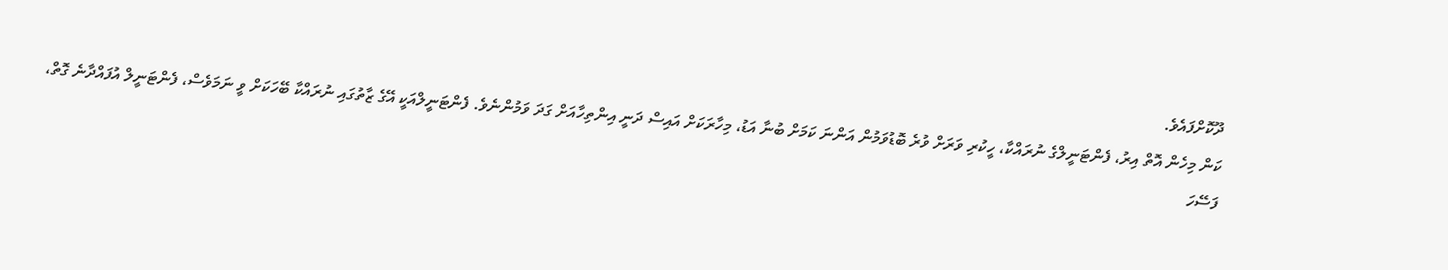ދޫކޮށްފައެވެ.
ކަން މިހެން އޮތް އިރު، ފެންޓަނީލްގެ ނުރައްކާ، ހީކުރި ވަރަށް ވުރެ ބޮޑުވަމުން އަންނަ ކަމަށް ބުނާ އަޑު، މިހާރަކަށް އައިސް ދަނީ އިންތިހާއަށް ގަދަ ވަމުންނެވެ. ފެންޓަނީލްއަކީ އޭގެ ޒާތުގައި ނުރައްކާ ބޭހަކަށް ވީ ނަމަވެސް، ފެންޓަނީލް އުފައްދާނެ ގޮތް، ފަސޭހަ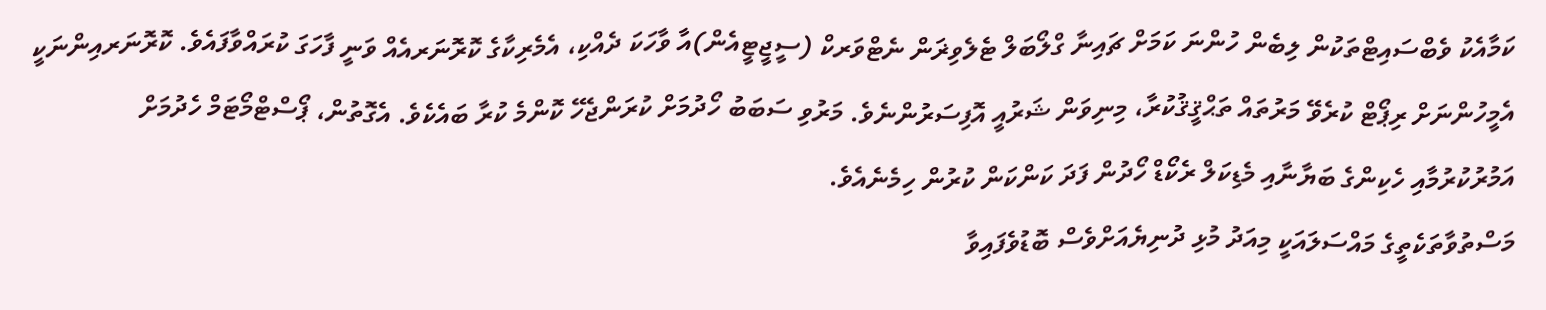ކަމާއެކު ވެބްސައިޓްތަކުން ލިބެން ހުންނަ ކަމަށް ޗައިނާ ގްލޯބަލް ޓެލެވިޜަން ނެޓްވަރކް (ސީޖީޓީއެން)އާ ވާހަކަ ދެއްކި، އެމެރިކާގެ ކޮރޮނަރއެއް ވަނީ ފާހަގަ ކުރައްވާފައެވެ. ކޮރޮނަރއިންނަކީ އެމީހުންނަށް ރިޕޯޓް ކުރެވޭ މަރުތައް ތަޙްޤީޤުކުރާ، މިނިވަން ޝަރުއީ އޮފިސަރުންނެވެ. މަރުވި ސަބަބު ހޯދުމަށް ކުރަންޖެހޭ ކޮންމެ ކުރާ ބައެކެވެ. އެގޮތުން، ޕޯސްޓްމޯޓަމް ހެދުމަށް އަމުރުކުރުމާއި ހެކިންގެ ބަޔާނާއި މެޑިކަލް ރެކޯޑް ހޯދުން ފަދަ ކަންކަން ކުރުން ހިމެނެއެވެ.
މަސްތުވާތަކެތީގެ މައްސަލައަކީ މިއަދު މުޅި ދުނިޔެއަށްވެސް ބޮޑުވެފައިވާ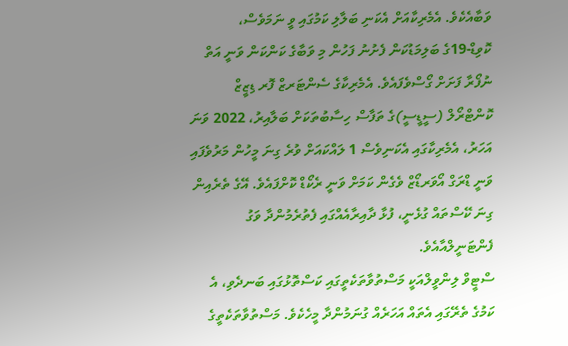ވަބާއެކެވެ. އެމެރިކާއަށް އެކަނި ބަލާލި ކަމުގައި ވީ ނަމަވެސް، ކޮވިޑް-19ގެ ބަލިމަޑުކަން ފެށުނު ފަހުން މި ވަބާގެ ކަންކަން ވަނީ އަތް ނުފޯރާ ފަށަށް ގޯސްވެފައެވެ. އެމެރިކާގެ ސެންޓަރޒް ފޮރ ޑިޒީޒް ކޮންޓްރޯލް (ސީޑީސީ)ގެ ތަފާސް ހިސާބުތަކަށް ބަލާއިރު، 2022 ވަނަ އަހަރު، އެމެރިކާގައި އެކަނިވެސް 1 ލައްކައަށް ވުރެ ގިނަ މީހުން މަރުވެފައި ވަނީ ޑްރަގް އޯވަރޑޯޒް ވެގެން ކަމަށް ވަނީ ރެކޯޑް ކޮށްފައެވެ. އޭގެ ތެރެއިން ގިނަ ކޭސްތައް ގުޅެނީ، ފުޅާ ދާއިރާއެއްގައި ފެތުރެމުންދާ ވަގު ފެންޓަނީލްއާއެވެ.
ސްޓީވް ލިންވީލްއަކީ މަސްތުވާތަކެތީގައި ކަސްތޮޅުގައި ބަނދެވި، އެ ކަމުގެ ތެރޭގައި އެތައް އަހަރެއް ގުނަމުންދާ މީހެކެވެ. މަސްތުވާތަކެތީގެ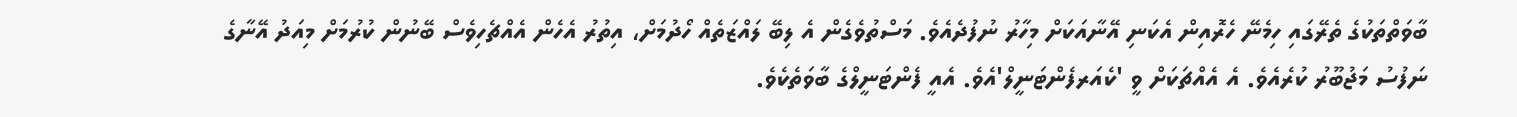ބާވަތްތަކުގެ ތެރޭގައި ހިމެނޭ ހެރޮއިން އެކަނި އޭނާއަކަށް މިހާރު ނުފުދެއެވެ. މަސްތުވެގެން އެ ލިބޭ ލައްޒަތެއް ހޯދުމަށް، އިތުރު އެހެން އެއްޗެހިވެސް ބޭނުން ކުރުމަށް މިއަދު އޭނާގެ ނަފުސު މަޖުބޫރު ކުރެއެވެ. އެ އެއްޗަކަށް ވީ 'ކެއަރފެންޓަނީލް'އެވެ. އެއީ ފެންޓަނީލްގެ ބާވަތެކެވެ.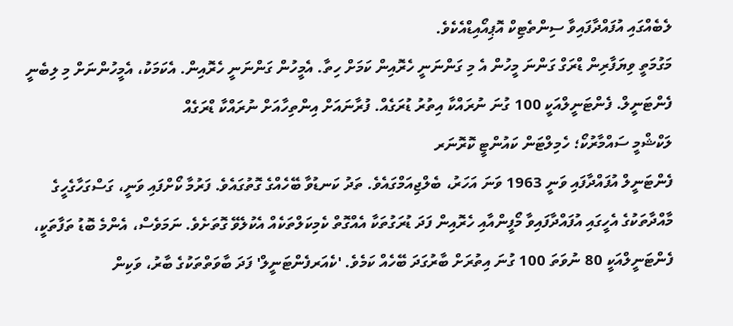ލެބެއްގައި އުފައްދާފައިވާ ސިންތެޓިކް އޮޕިއޯއިޑްއެކެވެ.
މަގުމަތީ ވިޔަފާރިން ޑްރަގް ގަންނަ މީހުން އެ މި ގަންނަނީ ހެރޮއިން ކަމަށް ހިތާ. އެމީހުން ގަންނަނީ ހެރޮއިން. އެކަމަކު، އެމީހުންނަށް މި ލިބެނީ ފެންޓަނީލް. ފެންޓަނީލްއަކީ 100 ގުނަ ނުރައްކާ އިތުރު ޑުރަގެއް. ފުރާނައަށް އިންތިހާއަށް ނުރައްކާ ޑްރަގެއް
ލަކްޝްމީ ސައްމާރުކޯ؛ ހެމިލްޓަން ކައުންޓީ ކޮރޮނަރ
ފެންޓަނީލް އުފައްދާފައި ވަނީ 1963 ވަނަ އަހަރު، ބެލްޖިއަމްގައެވެ. ތަދު ކަނޑުވާ ބޭހެއްގެ ގޮތުގައެވެ. ފަރުމާ ކޯށްފައި ވަނީ، ގަސްގަހާގެހީގެ މާއްދާތަކުގެ އެހީގައި އުފައްދާފައިވާ މޯފީންއާއި ހެރޮއިން ފަދަ ޑުރަގުތަކާ އެއްގޮތް ކެމިކަލްތަކެއް އެކުލެވޭ ގޮތަށެވެ. ނަމަވެސް، އެންމެ ބޮޑު ތަފާތަކީ، ފެންޓަނީލްއަކީ 80 ނުވަތަ 100 ގުނަ އިތުރަށް ބާރުގަދަ ބޭހެއް ކަމެވެ. 'ކެއަރފެންޓަނީލް' ފަދަ ބާވަތްތަކުގެ ބާރު، ވަކިން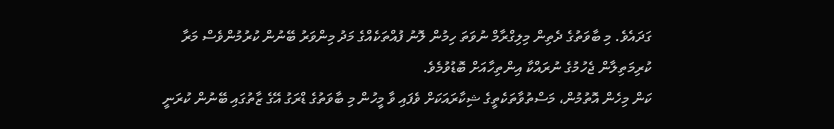ގަދައެވެ. މި ބާވަތުގެ ދެތިން މިލިގްރާމް ނުވަތަ ހިމުން ލޮނު ފުއްތަކެއްގެ މަދު މިންވަރު ބޭނުން ކުރުމުންވެސް މަރާ ކުރިމަތިލާން ޖެހުމުގެ ނުރައްކާ އިންތިހާއަށް ބޮޑުވުމެވެ.
ކަން މިހެން އޮތުމުން، މަސްތުވާތަކެތީގެ ޝިކާރައަކަށް ވެފައި ވާ މީހުން މި ބާވަތުގެ ޑްރަގު އޭގެ ޒާތުގައި ބޭނުން ކުރަނީ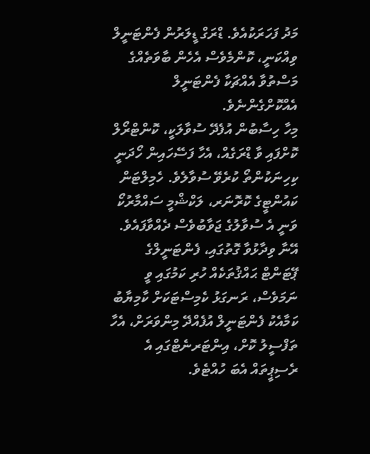މަދު ފަހަރަކުއެވެ. ޑްރަގް ޑީލަރުން ފެންޓަނީލް ވިއްކަނީ، ކޮންމެވެސް އެހެން ބާވަތެއްގެ މަސްތުވާ އެއްޗަކާ ފެންޓަނީލް އެއްކޮށްގެންނެވެ.
މިހާ ހިސާބުން އުފެދޭ ސުވާލަކީ، ކޮންޓްރޯލް ކޮށްފައި ވާ ޑްރަގެއް، އެހާ ފަސޭހައިން ހޯދަނީ ކިހިނަކުންތޯ ކުރެވޭ ސުވާލެވެ. ހެމިލްޓަން ކައުންޓީގެ ކޮރޮނަރ، ލަކްޝްމީ ސައްމާރުކޯ ވަނީ އެ ސުވާލުގެ ޖަވާބުވެސް ދެއްވާފައެވެ. އޭނާ ވިދާޅުވާ ގޮތުގައި، ފެންޓަނީލްގެ ޕޭޓަންޓް ޙައްޤުތަކެއް ހުރި ކަމުގައި ވީ ނަމަވެސް، ރަނގަޅު ކެމިސްޓަކަށް ކާމިޔާބު ކަމާއެކު ފެންޓަނީލް އުފެއްދޭ މިންވަރަށް، އެހާ ތަފްސީލު ކޮށް، އިންޓަރނެޓްގައި އެ ރެސިޕީތައް އެބަ ހުއްޓެވެ.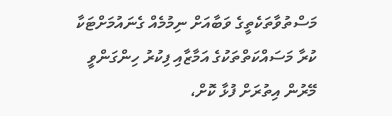މަސްތުވާތަކެތީގެ ވަބާއަށް ނިމުމެއް ގެނައުމަށްޓަކާ ކުރާ މަސައްކަތްތަކުގެ އަމާޒާއި ފިކުރު ހިންގަންވީ މޭރުން އިތުރަށް ފުޅާ ކޮށް،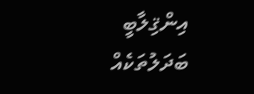އިންޤިލާބީ ބަދަލުތަކެއް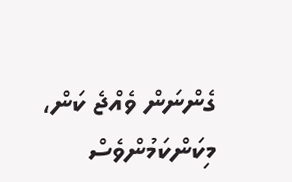ގެންނަން ވެއްޖެ ކަން، މިކަންކަމުންވެސް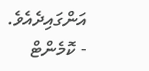އަންގައިދެއެވެ.
- ކޮމެންޓް